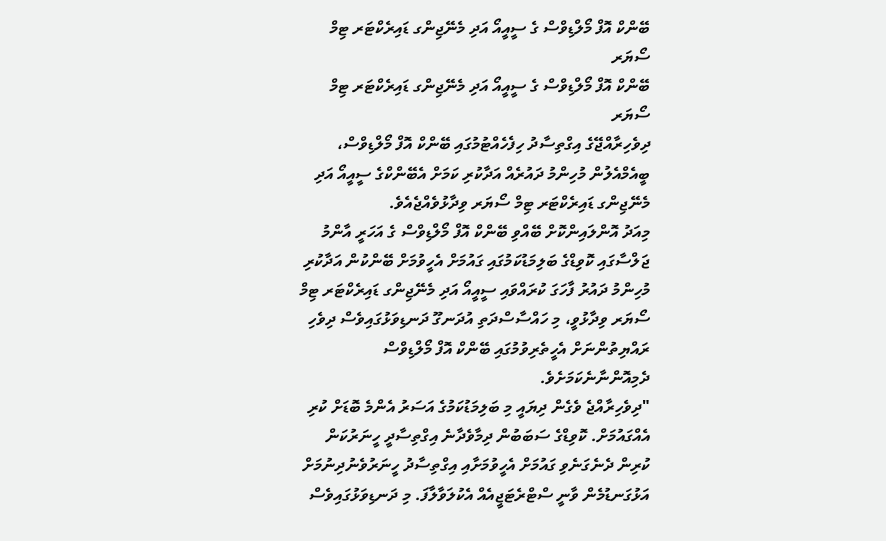ބޭންކް އޮފް މޯލްޑިވްސް ގެ ސީއީއޯ އަދި މެނޭޖިންގ ޑައިރެކްޓަރ ޓިމް ސޯޔަރ
ބޭންކް އޮފް މޯލްޑިވްސް ގެ ސީއީއޯ އަދި މެނޭޖިންގ ޑައިރެކްޓަރ ޓިމް ސޯޔަރ
ދިވެހިރާއްޖޭގެ އިގްތިސާދު ހިފެހެއްޓުމުގައި ބޭންކް އޮފް މޯލްޑިވްސް، ބީއެމްއެލުން މުހިންމު ދައުރެއް އަދާކުރި ކަމަށް އެބޭންކްގެ ސީއީއޯ އަދި މެނޭޖިންގ ޑައިރެކްޓަރ ޓިމް ސޯޔަރ ވިދާޅުވެއްޖެއެވެ.
މިއަދު އޮންލައިންކޮށް ބޭއްވި ބޭންކް އޮފް މޯލްޑިވްސް ގެ އަހަރީ އާންމު ޖަލްސާގައި ކޮވިޑްގެ ބަލިމަޑުކަމުގައި ގައުމަށް އެހީވުމަށް ބޭންކުން އަދާކުރި މުހިންމު ދައުރު ފާހަގަ ކުރައްވައި ސީއީއޯ އަދި މެނޭޖިންގ ޑައިރެކްޓަރ ޓިމް ސޯޔަރ ވިދާޅުވީ، މި ހައްސާސްދަތި އުދަނގޫ ދަނޑިވަޅުގައިވެސް ދިވެހި ރައްޔިތުންނަށް އެހީތެރިވުމުގައި ބޭންކް އޮފް މޯލްޑިވްސް ދެމިއޮންނާނެކަމަށެވެ.
"ދިވެހިރާއްޖެ ވެގެން ދިޔައީ މި ބަލިމަޑުކަމުގެ އަސަރު އެންމެ ބޮޑަށް ކުރި އެއްގައުމަށް. ކޮވިޑްގެ ސަބަބުން ދިމާވެދާނެ އިގްތިސާދީ ހީނަރުކަން ކުރިން ދެނެގަނެވި ގައުމަށް އެހީވުމަށާއި އިގްތިސާދު ހީނަރުވެނުދިނުމަށް އަޅުގަނޑުމެން ވާނީ ސްޓްރެޓަޖީއެއް އެކުލަވާލާފަ. މި ދަނޑިވަޅުގައިވެސް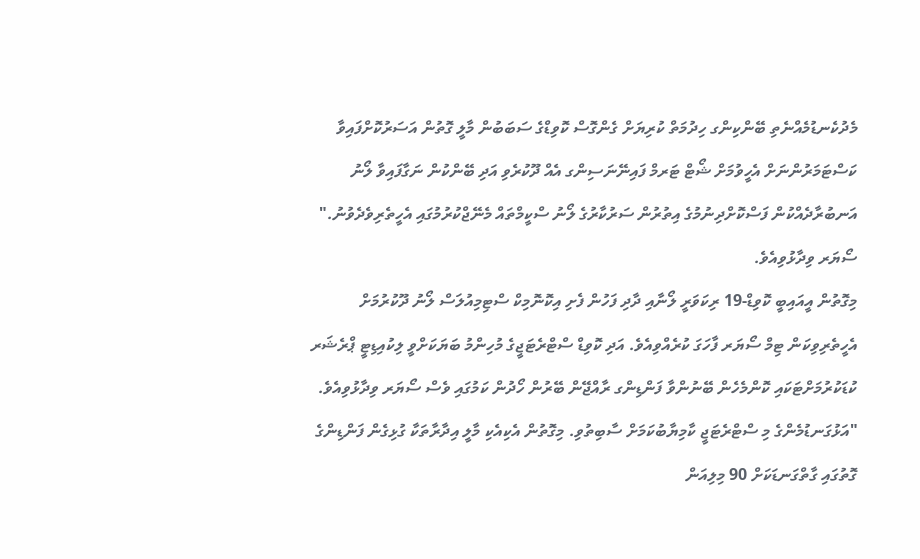މެދުކެނޑުމެއްނެތި ބޭންކިންގ ހިދުމަތް ކުރިޔަށް ގެންގޮސް ކޮވިޑްގެ ސަބަބުން މާލީ ގޮތުން އަސަރުކޮށްފައިވާ ކަސްޓަމަރުންނަށް އެހީވުމަށް ޝޯޓް ޓަރމް ފައިނޭނަސިންގ އެއް ދޫކުރެވި އަދި ބޭންކުން ނަގާފައިވާ ލޯނު އަނބުރާދެއްކުން ފަސްކޮށްދިނުމުގެ އިތުރުން ސަރުކާރުގެ ލޯނު ސްކީމްތައް މެނޭޖްކުރުމުގައި އެހީތެރިވެދެވުނު." ސޯޔަރ ވިދާޅުވިއެވެ.
މިގޮތުން އީއައިބީ ކޮވިޑް-19 ރިކަވަރީ ލޯނާއި ދާދި ފަހުން ފެށި އިކޮނޮމިކް ސްޓިމިއުލަސް ލޯނު ދޫކުރުމަށް އެހީތެރިވިކަން ޓިމް ސޯޔަރ ފާހަގަ ކުރެއްވިއެވެ. އަދި ކޮވިޑް ސްޓްރެޓަޖީގެ މުހިންމު ބަޔަކަށްވީ ލިކުއިޑިޓީ ޕްރެޝަރ ކުޑަކުރުމަށްޓަކައި ކޮންމެހެން ބޭނުންވާ ފަންޑިންގ ރާއްޖޭން ބޭރުން ހޯދުން ކަމުގައި ވެސް ސޯޔަރ ވިދާޅުވިއެވެ.
"އަޅުގަނޑުމެންގެ މި ސްޓްރެޓަޖީ ކާމިޔާބުކަމަށް ސާބިތުވި. މިގޮތުން އެކިއެކި މާލީ އިދާރާތަކާ ގުޅިގެން ފަންޑިންގެ ގޮތުގައި ގާތްގަނޑަކަށް 90 މިލިއަން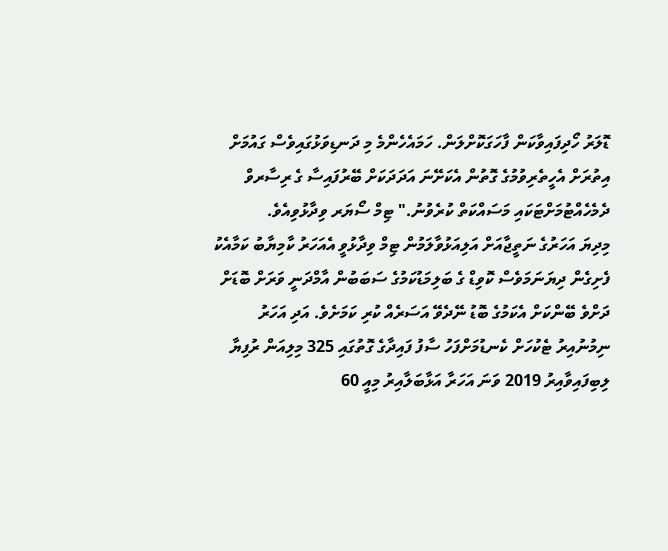ޑޮލަރު ހޯދިފައިވާކަން ފާހަގަކޮށްލަން. ހަމައެހެންމެ މި ދަނޑިވަޅުގައިވެސް ގައުމަށް އިތުރަށް އެހީތެރިވުމުގެ ގޮތުން އެކަށޭނަ އަދަދަކަށް ބޭރުފައިސާ ގެ ރިސާރވް ދެމެހެއްޓުމަށްޓަކައި މަސައްކަތް ކުރެވުނު." ޓިމް ސޯޔަރ ވިދާޅުވިއެވެ.
މިދިޔަ އަހަރުގެ ނަތީޖާއަށް އަލިއަޅުވާލަމުން ޓިމް ވިދާޅުވީ އެއަހަރު ކާމިޔާބު ކަމާއެކު ފެށިގެން ދިޔަނަމަވެސް ކޮވިޑް ގެ ބަލިމަޑުކަމުގެ ސަބަބުން އާމްދަނީ ވަރަށް ބޮޑަށް ދަށްވެ ބޭންކަށް އެކަމުގެ ބޮޑު ނޭދެވޭ އަސަރެއް ކުރި ކަމަށެވެ. އަދި އަހަރު ނިމުނުއިރު ޓެކުހަށް ކެނޑުމަށްފަހު ސާފު ފައިދާގެ ގޮތުގައި 325 މިލިއަން ރުފިޔާ ލިބިފައިވާއިރު 2019 ވަނަ އަހަރާ އަޅާބަލާއިރު މިއީ 60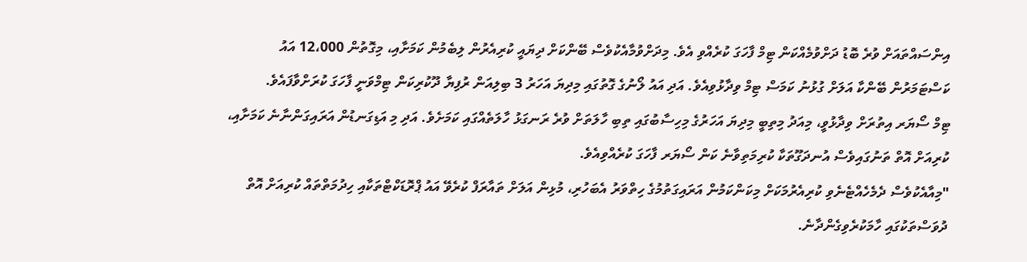އިންސައްތައަށް ވުރެ ބޮޑު ދަށްވުމެއްކަން ޓިމް ފާހަގަ ކުރެއްވި އެވެ. މިދަށްވުމާއެކުވެސް ބޭންކަށް ދިޔައީ ކުރިއެރުން ލިބެމުން ކަމަށާއި، މިގޮތުން 12،000 އައު ކަސްޓަމަރުން ބޭންކާ އަލަށް ގުޅުނު ކަމަސް ޓިމް ވިދާޅުވިއެވެ. އަދި އައު ލޯނުގެ ގޮތުގައި މިދިޔަ އަހަރު 3 ބިލިއަން ރުފިޔާ ދޫކުރިކަން ޓިމްވަނީ ފާހަގަ ކުރަށްވާފައެވެ.
ޓިމް ސޯޔަރ އިތުރަށް ވިދާޅުވީ، މިއަދު މިތިބީ މިދިޔަ އަހަރުގެ މިހިސާބުގައި ތިބި ހާލަތަށް ވުރެ ރަނގަޅު ހާލަތެއްގައި ކަމަށެވެ. އަދި މި އަޑިގަނޑުން އަރައިގަންނާނެ ކަމަށާއި، ކުރިއަށް އޮތް ތަނުގައިވެސް އުނދަގޫތަކާ ކުރިމަތިވާނެ ކަން ސޯޔަރ ފާހަގަ ކުރެއްވިއެވެ.
"މިއާއެކުވެސް ދެމެހެއްޓެނެވި ކުރިއެރުމަކަށް މިކަންކަމުން އަރައިގަތުމުގެ ހިތްވަރު އެބަހުރި، މުޅިން އަލަށް ތައާރަފް ކުރެވޭ އައު ޕްރޮޑަކްޓްތަކާއި ހިދުމަތްތައް ކުރިއަށް އޮތް ދުވަސްތަކުގައި ހާމަކުރެވިގެންދާނެ.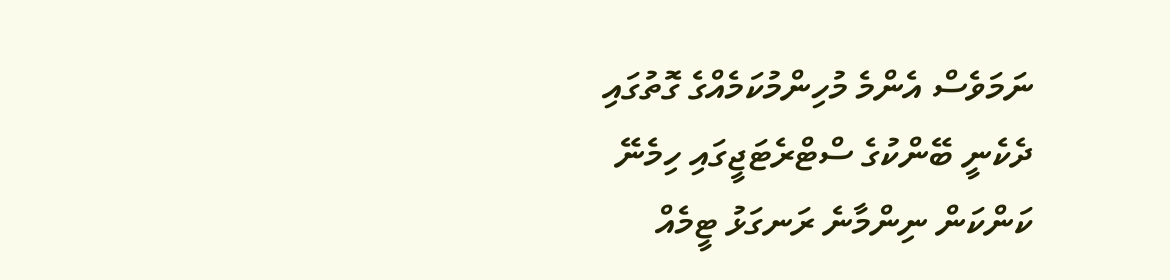ނަމަވެސް އެންމެ މުހިންމުކަމެއްގެ ގޮތުގައި ދެކެނީ ބޭންކުގެ ސްޓްރެޓަޖީގައި ހިމެނޭ ކަންކަން ނިންމާނެ ރަނގަޅު ޓީމެއް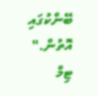ބޭންކުގައި އޮތުން." ޓިމް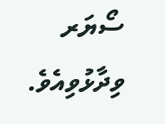ސޯޔަރ ވިދާޅުވިއެވެ.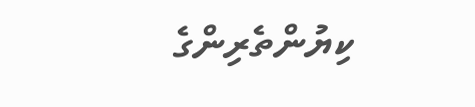ކިޔުންތެރިންގެ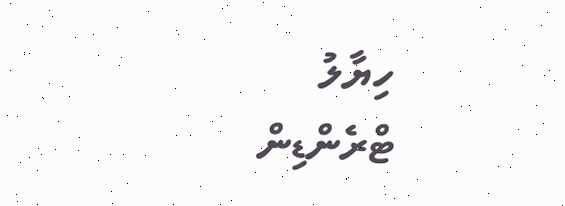ހިޔާލު
ޓްރެންޑިން